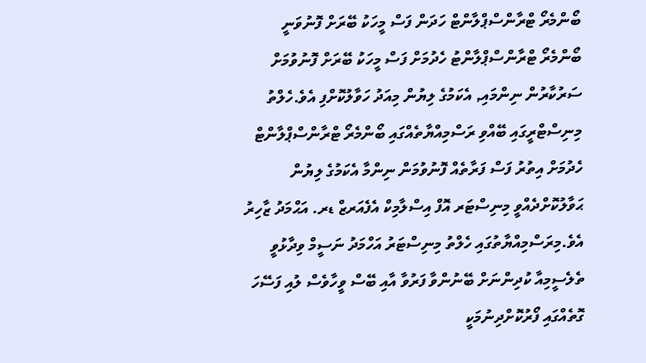ބޯންމެރޯ ޓްރާންސްޕްލާންޓް ހަދަން ފަސް މީހަކު ބޭރަށް ފޮނުވަނީ
ބޯންމެރޯ ޓްރާންސްޕްލާންޓު ހެދުމަށް ފަސް މީހަކު ބޭރަށް ފޮނުވުމަށް ސަރުކާރުން ނިންމައި, އެކަމުގެ ލިޔުން މިއަދު ހަވާލުކޮށްފި އެވެ.ހެލްތު މިނިސްޓްރީގައި ބޭއްވި ރަސްމިއްޔާތެއްގައި ބޯންމެރޯ ޓްރާންސްޕްލާންޓް ހެދުމަށް އިތުރު ފަސް ފަރާތެއް ފޮނުވުމަން ނިންމާ އެކަމުގެ ލިޔުން ޙަވާލުކޮށްދެއްވީ މިނިސްޓަރ އޮފް އިސްލާމިކް އެފެއަރޒް ޑރ. އަޙްމަދު ޒާހިރު އެވެ.މިރަސްމިއްޔާތުގައި ހެލްތު މިނިސްޓަރު އަހްމަދު ނަސީމް ވިދާޅުވީ ތެލެސީމިއާ ކުދިންނަށް ބޭނުންވާ ފަރުވާ އާއި ބޭސް ވީހާވެސް ލުއި ފަސޭހަ ގޮތެއްގައި ފޯރުކޮށްދިނުމަކީ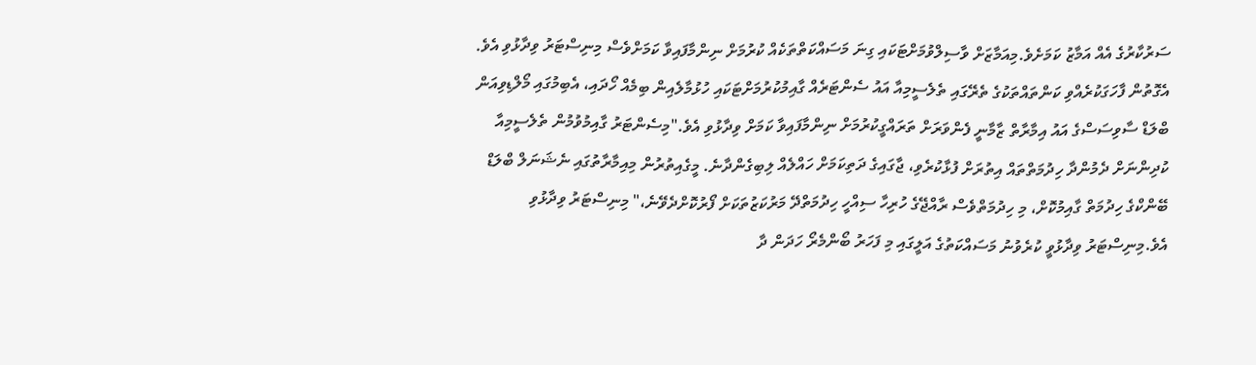ސަރުކާރުގެ އެއް އަމާޒު ކަމަށެވެ.މިއަމާޒަށް ވާސިލްވުމަށްޓަކައި ގިނަ މަސައްކަތްތަކެއް ކުރުމަށް ނިންމާފައިވާ ކަމަށްވެސް މިނިސްޓަރު ވިދާޅުވި އެވެ. އެގޮތުން ފާހަގަކުރެއްވި ކަންތައްތަކުގެ ތެރޭގައި ތެލެސީމިއާ އައު ސެންޓަރެއް ގާއިމުކުރުމަށްޓަކައި ހުޅުމާލެއިން ބިމެއް ހޯދައި، އެބިމުގައި މޯލްޑިވިއަން ބްލަޑް ސާވިސަސްގެ އައު އިމާރާތް ޒާމާނީ ފެންވަރަށް ތަރައްގީކުރުމަށް ނިންމާފައިވާ ކަމަށް ވިދާޅުވި އެވެ."މިސެންޓަރު ގާއިމުވުމުން ތެލެސީމިއާ ކުދިންނަށް ދެމުންދާ ހިދުމަތްތައް އިތުރަށް ފުޅާކުރެވި، ޖާގައިގެ ދަތިކަމަށް ހައްލެއް ލިބިގެންދާނެ. މީގެއިތުރުން މިއިމާރާތުގައި ނެޝަނަލް ބްލަޑް ބޭންކްގެ ހިދުމަތް ގާއިމުކޮށް، މި ހިދުމަތްވެސް ރާއްޖޭގެ ހުރިހާ ސިއްހީ ހިދުމަތްދޭ މަރުކަޒުތަކަށް ފޯރުކޮށްދެވޭނެ،" މިނިސްޓަރު ވިދާޅުވި އެވެ.މިނިސްޓަރު ވިދާޅުވީ ކުރެވުނު މަސައްކަތުގެ އަލީގައި މި ފަހަރު ބޯންމެރޯ ހަދަން ދާ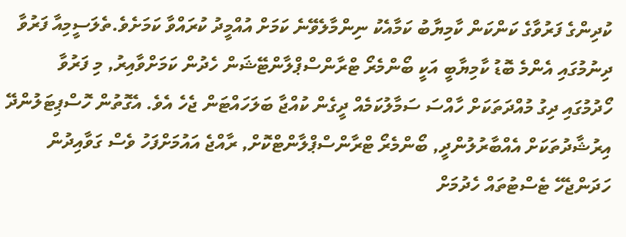ކުދިންގެ ފަރުވާގެ ކަންކަން ކާމިޔާބު ކަމާއެކު ނިންމާލެވޭނެ ކަމަށް އުއްމީދު ކުރައްވާ ކަމަށެވެ.ތެލަސީމިއާ ފަރުވާ ދިނުމުގައި އެންމެ ބޮޑު ކާމިޔާބީ އަކީ ބޯންމެރޯ ޓްރާންސްޕްލާންޓޭޝަން ހެދުން ކަމަށްވާއިރު, މި ފަރުވާ ހޯދުމުގައި ދިގު މުއްދަތަކަށް ހާއްސަ ސަމާލުކަމެއް ދީގެން ކުއްޖާ ބަލަހައްޓަން ޖެހެ އެވެ. އެގޮތުން ހޮސްޕިޓަލުންދޭ އިރުޝާދުތަކަށް އެއްބާރުލުންދީ, ބޯންމެރޯ ޓްރާންސްޕްލާންޓްކޮށް, ރާއްޖެ އައުމަށްފަހު ވެސް ގަވާއިދުން ހަދަންޖެހޭ ޓެސްޓުތައް ހެދުމަށް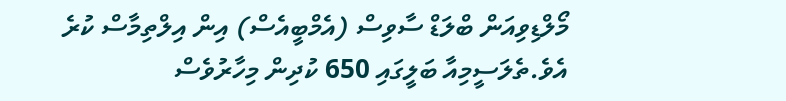މޯލްޑިވިއަން ބްލަޑް ސާވިސް (އެމްބީއެސް) އިން އިލްތިމާސް ކުރެ އެވެ.ތެލަސީމިއާ ބަލީގައި 650 ކުދިން މިހާރުވެސް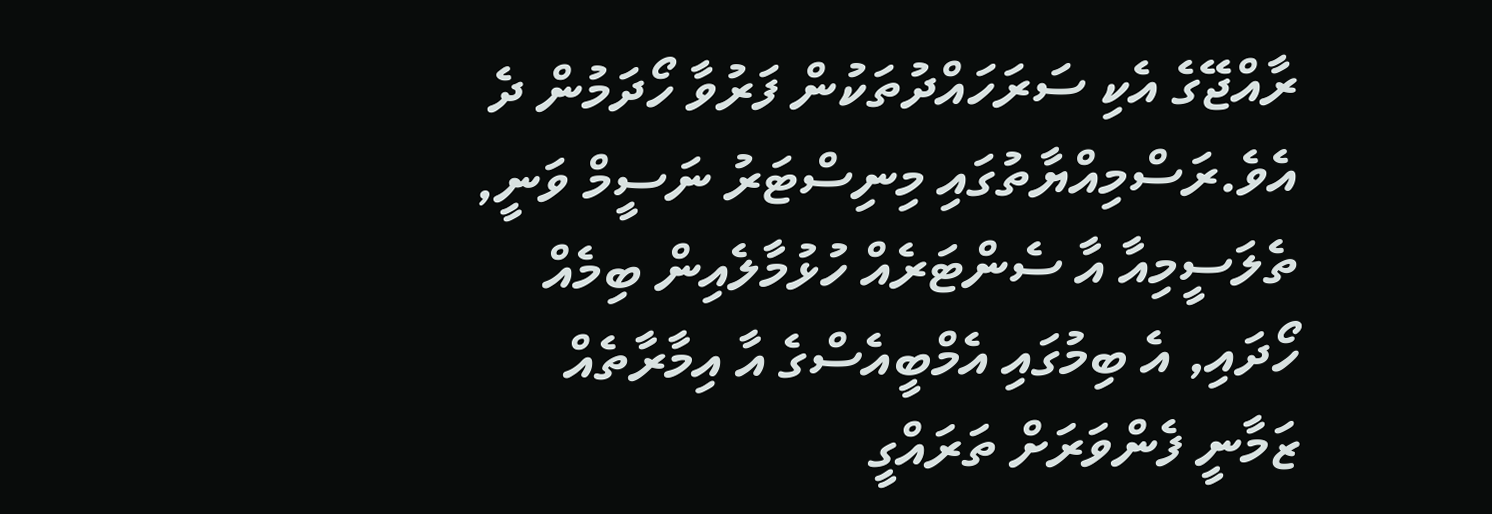ރާއްޖޭގެ އެކި ސަރަހައްދުތަކުން ފަރުވާ ހޯދަމުން ދެ އެވެ.ރަސްމިއްޔާތުގައި މިނިސްޓަރު ނަސީމް ވަނީ, ތެލަސީމިއާ އާ ސެންޓަރެއް ހުޅުމާލެއިން ބިމެއް ހޯދައި, އެ ބިމުގައި އެމްބީއެސްގެ އާ އިމާރާތެއް ޒަމާނީ ފެންވަރަށް ތަރައްގީ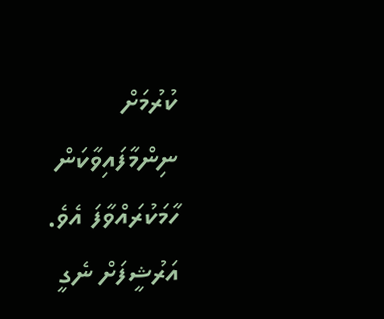ކުރުމަށް ނިންމާފައިވާކަން ހާމަކުރައްވާފަ އެވެ.
އަރުޝީފަށް ނެގީ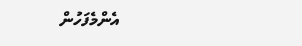އެންމެފަހުން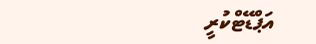އަޕްޑޭޓްކުރީ